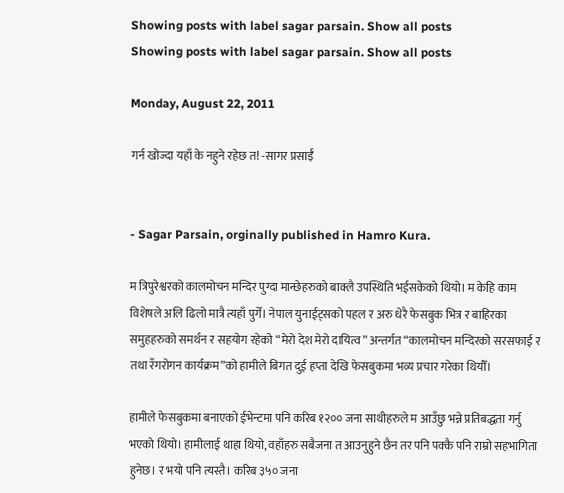Showing posts with label sagar parsain. Show all posts
Showing posts with label sagar parsain. Show all posts

Monday, August 22, 2011

गर्न खोज्दा यहाँ के नहुने रहेछ त! -सागर प्रसाईँ


- Sagar Parsain, orginally published in Hamro Kura.

म त्रिपुरेश्वरको कालमोचन मन्दिर पुग्दा मान्छेहरुको बाक्लै उपस्थिति भईसकेको थियो। म केहि काम विशेषले अलि ढिलो मात्रै त्यहाँ पुगेँ। नेपाल युनाईट्सको पहल र अरु धेरै फेसबुक भित्र र बाहिरका समुहहरुको समर्थन र सहयोग रहेको “मेरो देश मेरो दायित्व” अन्तर्गत “कालमोचन मन्दिरको सरसफाई र तथा रँगरोगन कार्यक्रम”को हामीले बिगत दुई हप्ता देखि फेसबुकमा भव्य प्रचार गरेका थियौँ।

हामीले फेसबुकमा बनाएको ईभेन्टमा पनि करिब १२०० जना साथीहरुले म आउँछु भन्ने प्रतिबद्धता गर्नु भएको थियो। हामीलाई थाहा थियो, वहाँहरु सबैजना त आउनुहुने छैन तर पनि पक्कै पनि राम्रो सहभागिता हुनेछ। र भयो पनि त्यस्तै। करिब ३५० जना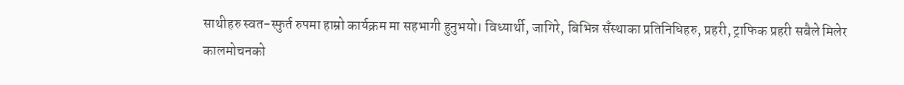साथीहरु स्वत-स्फुर्त रुपमा हाम्रो कार्यक्रम मा सहभागी हुनुभयो। विध्यार्थी, जागिरे, बिभिन्न सँस्थाका प्रतिनिधिहरु, प्रहरी, ट्राफिक प्रहरी सबैले मिलेर कालमोचनको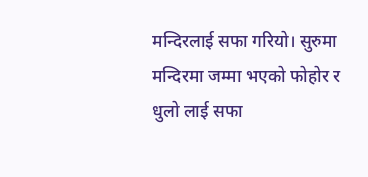मन्दिरलाई सफा गरियो। सुरुमा मन्दिरमा जम्मा भएको फोहोर र धुलो लाई सफा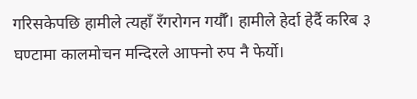गरिसकेपछि हामीले त्यहाँ रँगरोगन गर्यौँ। हामीले हेर्दा हेर्दै करिब ३ घण्टामा कालमोचन मन्दिरले आफ्नो रुप नै फेर्यो।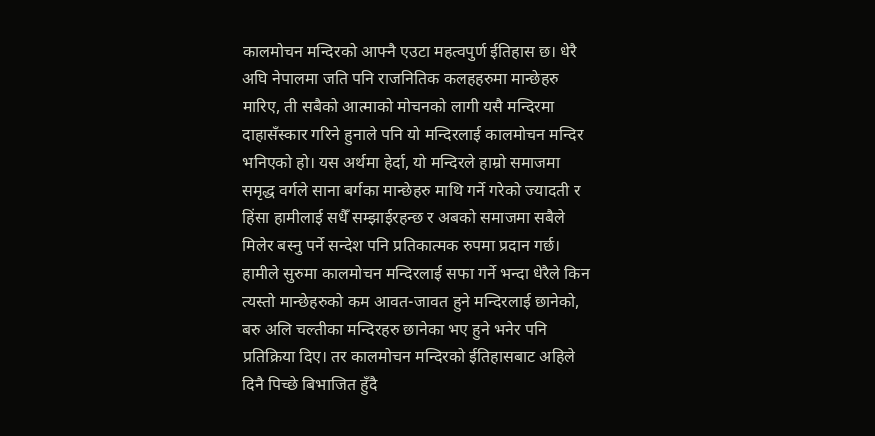कालमोचन मन्दिरको आफ्नै एउटा महत्वपुर्ण ईतिहास छ। धेरै अघि नेपालमा जति पनि राजनितिक कलहहरुमा मान्छेहरु मारिए, ती सबैको आत्माको मोचनको लागी यसै मन्दिरमा दाहासँस्कार गरिने हुनाले पनि यो मन्दिरलाई कालमोचन मन्दिर भनिएको हो। यस अर्थमा हेर्दा, यो मन्दिरले हाम्रो समाजमा समृद्ध वर्गले साना बर्गका मान्छेहरु माथि गर्ने गरेको ज्यादती र हिंसा हामीलाई सधैँ सम्झाईरहन्छ र अबको समाजमा सबैले मिलेर बस्नु पर्ने सन्देश पनि प्रतिकात्मक रुपमा प्रदान गर्छ। हामीले सुरुमा कालमोचन मन्दिरलाई सफा गर्ने भन्दा धेरैले किन त्यस्तो मान्छेहरुको कम आवत-जावत हुने मन्दिरलाई छानेको, बरु अलि चल्तीका मन्दिरहरु छानेका भए हुने भनेर पनि प्रतिक्रिया दिए। तर कालमोचन मन्दिरको ईतिहासबाट अहिले दिनै पिच्छे बिभाजित हुँदै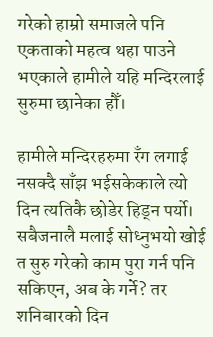गरेको हाम्रो समाजले पनि एकताको महत्व थहा पाउने भएकाले हामीले यहि मन्दिरलाई सुरुमा छानेका हौँ।

हामीले मन्दिरहरुमा रँग लगाई नसक्दै साँझ भईसकेकाले त्यो दिन त्यतिकै छोडेर हिड्न पर्यो। सबैजनालै मलाई सोध्नुभयो खोई त सुरु गरेको काम पुरा गर्न पनि सकिएन, अब के गर्ने? तर शनिबारको दिन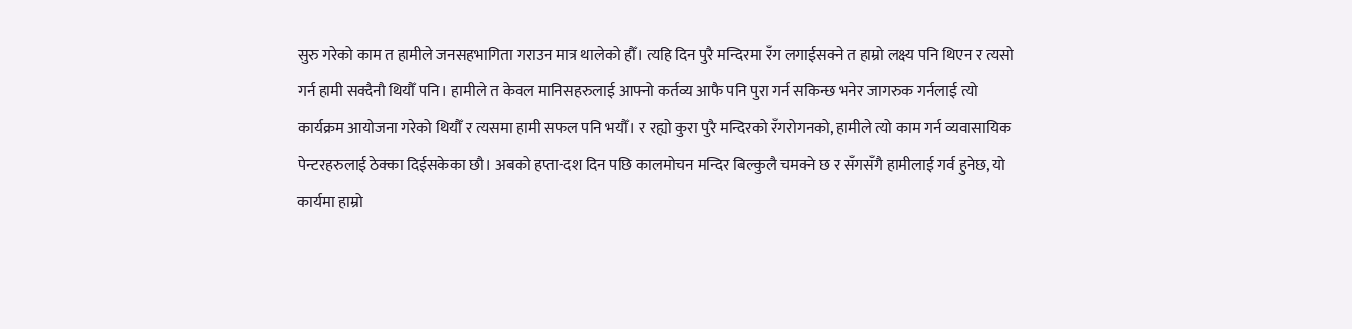सुरु गरेको काम त हामीले जनसहभागिता गराउन मात्र थालेको हौँ। त्यहि दिन पुरै मन्दिरमा रँग लगाईसक्ने त हाम्रो लक्ष्य पनि थिएन र त्यसो गर्न हामी सक्दैनौ थियौँ पनि। हामीले त केवल मानिसहरुलाई आफ्नो कर्तव्य आफै पनि पुरा गर्न सकिन्छ भनेर जागरुक गर्नलाई त्यो कार्यक्रम आयोजना गरेको थियौँ र त्यसमा हामी सफल पनि भयौँ। र रह्यो कुरा पुरै मन्दिरको रँगरोगनको, हामीले त्यो काम गर्न व्यवासायिक पेन्टरहरुलाई ठेक्का दिईसकेका छौ। अबको हप्ता-दश दिन पछि कालमोचन मन्दिर बिल्कुलै चमक्ने छ र सँगसँगै हामीलाई गर्व हुनेछ, यो कार्यमा हाम्रो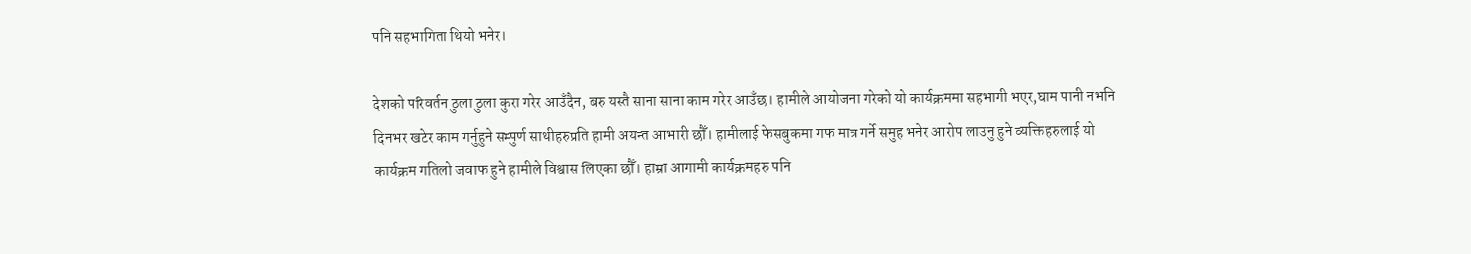पनि सहभागिता थियो भनेर।

देशको परिवर्तन ठुला ठुला कुरा गरेर आउँदैन, बरु यस्तै साना साना काम गरेर आउँछ। हामीले आयोजना गरेको यो कार्यक्रममा सहभागी भएर,घाम पानी नभनि दिनभर खटेर काम गर्नुहुने सम्पुर्ण साथीहरुप्रति हामी अयन्त आभारी छौँ। हामीलाई फेसबुकमा गफ मात्र गर्ने समुह भनेर आरोप लाउनु हुने व्यक्तिहरुलाई यो कार्यक्रम गतिलो जवाफ हुने हामीले विश्वास लिएका छौँ। हाम्रा आगामी कार्यक्रमहरु पनि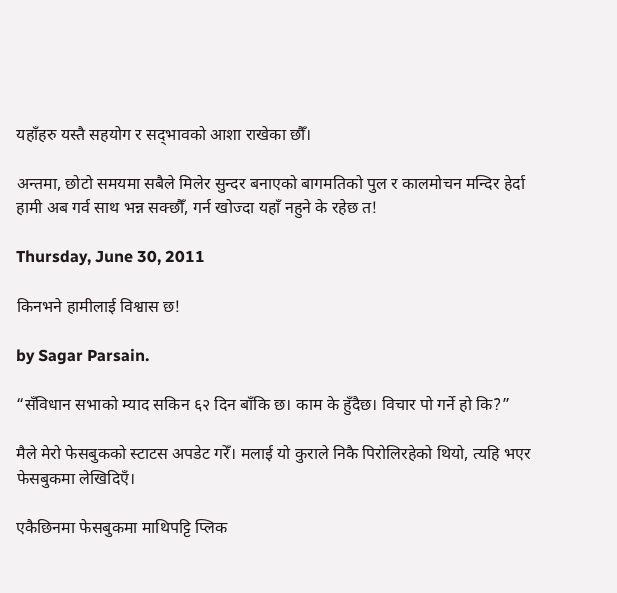यहाँहरु यस्तै सहयोग र सद्‍भावको आशा राखेका छौँ।

अन्तमा, छोटो समयमा सबैले मिलेर सुन्दर बनाएको बागमतिको पुल र कालमोचन मन्दिर हेर्दा हामी अब गर्व साथ भन्न सक्छौँ, गर्न खोज्दा यहाँ नहुने के रहेछ त!

Thursday, June 30, 2011

किनभने हामीलाई विश्वास छ!

by Sagar Parsain.

“सँविधान सभाको म्याद सकिन ६२ दिन बाँकि छ। काम के हुँदैछ। विचार पो गर्ने हो कि?”

मैले मेरो फेसबुकको स्टाटस अपडेट गरेँ। मलाई यो कुराले निकै पिरोलिरहेको थियो, त्यहि भएर फेसबुकमा लेखिदिएँ।

एकैछिनमा फेसबुकमा माथिपट्टि प्लिक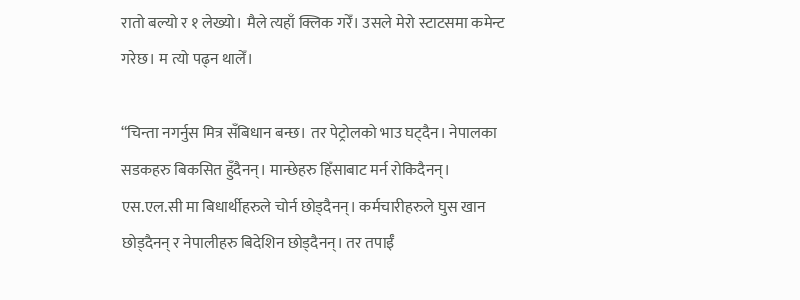रातो बल्यो र १ लेख्यो। मैले त्यहाँ क्लिक गरेँ। उसले मेरो स्टाटसमा कमेन्ट गरेछ। म त्यो पढ्न थालेँ।

“चिन्ता नगर्नुस मित्र सँबिधान बन्छ। तर पेट्रोलको भाउ घट्दैन। नेपालका सडकहरु बिकसित हुँदैनन्। मान्छेहरु हिँसाबाट मर्न रोकिदैनन्। एस.एल.सी मा बिधार्थीहरुले चोर्न छोड्दैनन्। कर्मचारीहरुले घुस खान छोड्दैनन् र नेपालीहरु बिदेशिन छोड्दैनन्। तर तपाईँ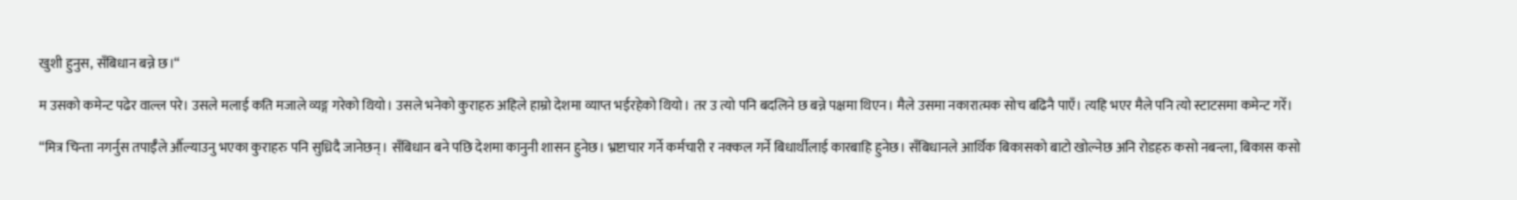खुशी हुनुस, सँबिधान बन्ने छ।“

म उसको कमेन्ट पढेर वाल्ल परे। उसले मलाई कति मजाले व्यङ्ग गरेको थियो। उसले भनेको कुराहरु अहिले हाम्रो देशमा व्याप्त भईरहेको थियो। तर उ त्यो पनि बदलिने छ बन्ने पक्षमा थिएन। मैले उसमा नकारात्मक सोच बढिनै पाएँ। त्यहि भएर मैले पनि त्यो स्टाटसमा कमेन्ट गरेँ।

“मित्र चिन्ता नगर्नुस तपाईँले औँल्याउनु भएका कुराहरु पनि सुध्रिदै जानेछन्। सँबिधान बने पछि देशमा कानुनी शासन हुनेछ। भ्रष्टाचार गर्ने कर्मचारी र नक्कल गर्ने बिधार्थीलाई कारबाहि हुनेछ। सँबिधानले आर्थिक बिकासको बाटो खोल्नेछ अनि रोडहरु कसो नबन्ला, बिकास कसो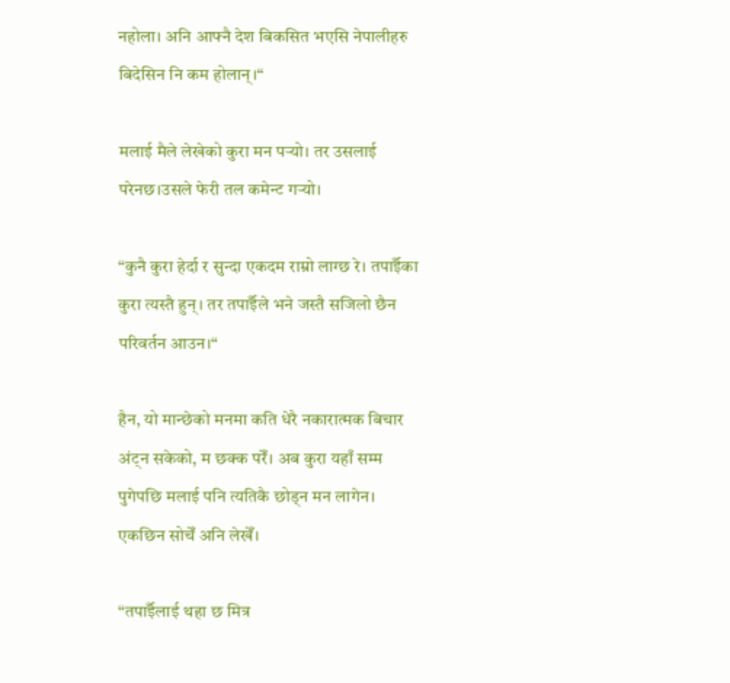नहोला। अनि आफ्नै देश बिकसित भएसि नेपालीहरु बिदेसिन नि कम होलान्।“

मलाई मैले लेखेको कुरा मन पर्‍यो। तर उसलाई परेनछ।उसले फेरी तल कमेन्ट गर्‍यो।

“कुनै कुरा हेर्दा र सुन्दा एकदम राम्रो लाग्छ रे। तपाईँका कुरा त्यस्तै हुन्। तर तपाईँले भने जस्तै सजिलो छैन परिवर्तन आउन।“

हैन, यो मान्छेको मनमा कति धेरै नकारात्मक बिचार अंट्न सकेको, म छक्क परेँ। अब कुरा यहाँ सम्म पुगेपछि मलाई पनि त्यतिकै छोड्न मन लागेन। एकछिन सोचेँ अनि लेखेँ।

“तपाईँलाई थहा छ मित्र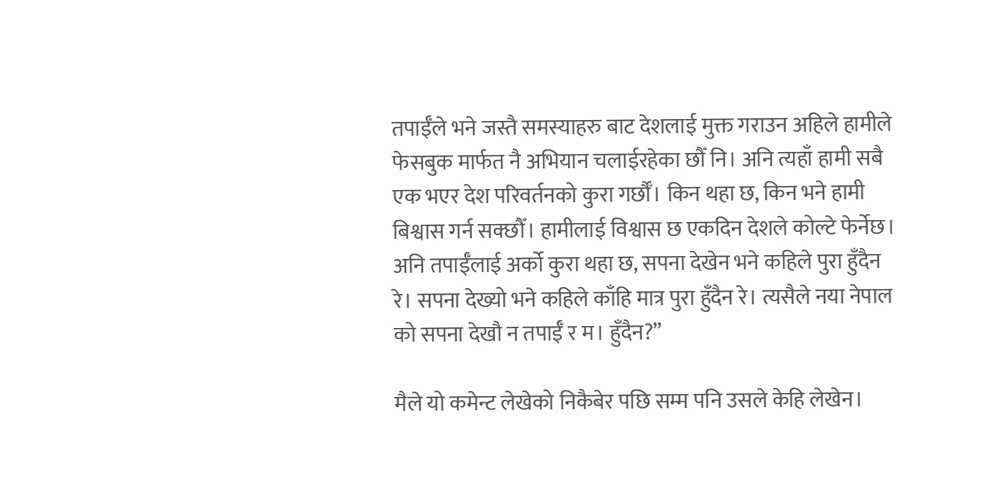तपाईँले भने जस्तै समस्याहरु बाट देशलाई मुक्त गराउन अहिले हामीले फेसबुक मार्फत नै अभियान चलाईरहेका छौँ नि। अनि त्यहाँ हामी सबै एक भएर देश परिवर्तनको कुरा गर्छौँ। किन थहा छ, किन भने हामी बिश्वास गर्न सक्छौँ। हामीलाई विश्वास छ एकदिन देशले कोल्टे फेर्नेछ। अनि तपाईँलाई अर्को कुरा थहा छ, सपना देखेन भने कहिले पुरा हुँदैन रे। सपना देख्यो भने कहिले काँहि मात्र पुरा हुँदैन रे। त्यसैले नया नेपाल को सपना देखौ न तपाईँ र म। हुँदैन?”

मैले यो कमेन्ट लेखेको निकैबेर पछि सम्म पनि उसले केहि लेखेन।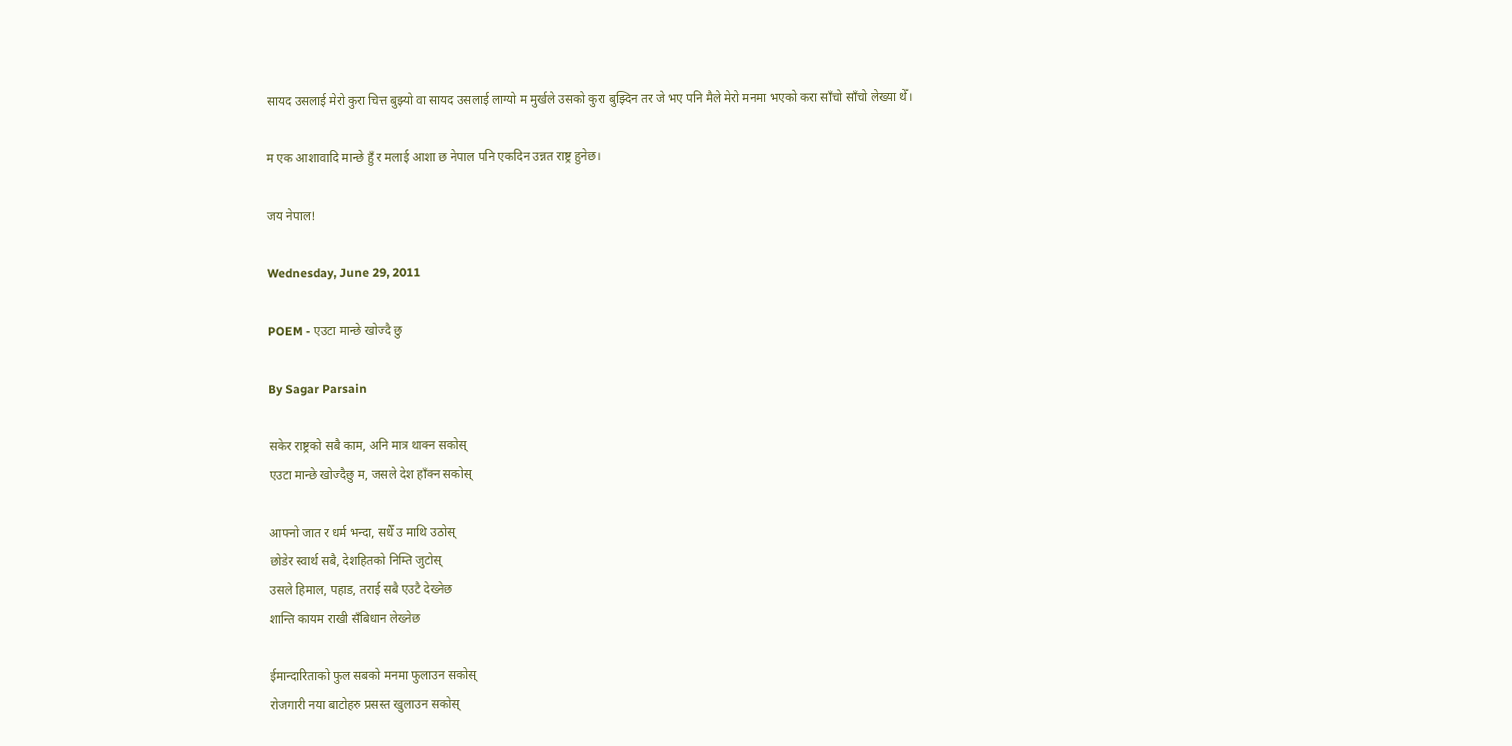सायद उसलाई मेरो कुरा चित्त बुझ्यो वा सायद उसलाई लाग्यो म मुर्खले उसको कुरा बुझ्दिन तर जे भए पनि मैले मेरो मनमा भएको करा साँचो साँचो लेख्या थेँ।

म एक आशावादि मान्छे हुँ र मलाई आशा छ नेपाल पनि एकदिन उन्नत राष्ट्र हुनेछ।

जय नेपाल!

Wednesday, June 29, 2011

POEM - एउटा मान्छे खोज्दै छु

By Sagar Parsain

सकेर राष्ट्रको सबै काम, अनि मात्र थाक्न सकोस्
एउटा मान्छे खोज्दैछु म, जसले देश हाँक्न सकोस्

आफ्नो जात र धर्म भन्दा, सधैँ उ माथि उठोस्
छोडेर स्वार्थ सबै, देशहितको निम्ति जुटोस्
उसले हिमाल, पहाड, तराई सबै एउटै देख्नेछ
शान्ति कायम राखी सँबिधान लेख्नेछ

ईमान्दारिताको फुल सबको मनमा फुलाउन सकोस्
रोजगारी नया बाटोहरु प्रसस्त खुलाउन सकोस्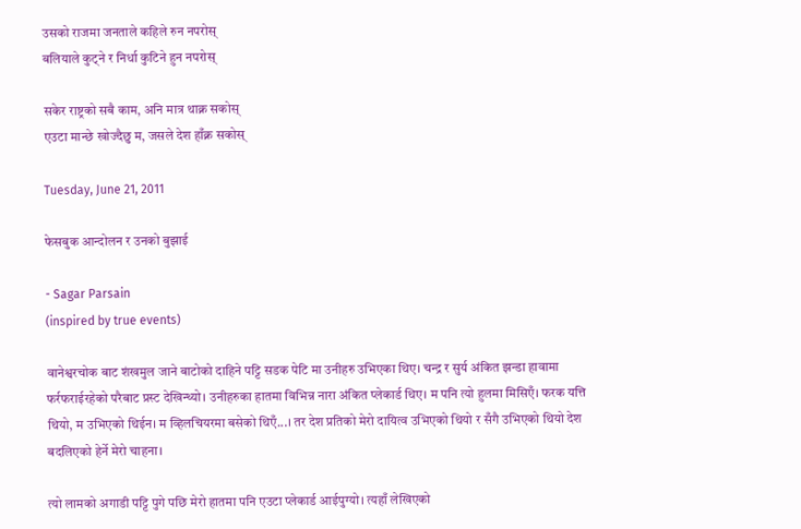उसको राजमा जनताले कहिले रुन नपरोस्
बलियाले कुट्ने र निर्धा कुटिने हुन नपरोस्

सकेर राष्ट्रको सबै काम, अनि मात्र थाक्न सकोस्
एउटा मान्छे खोज्दैछु म, जसले देश हाँक्न सकोस्

Tuesday, June 21, 2011

फेसबुक आन्दोलन र उनको बुझाई

- Sagar Parsain
(inspired by true events)

वानेश्वरचोक बाट शंखमुल जाने बाटोको दाहिने पट्टि सडक पेटि मा उनीहरु उभिएका थिए। चन्द्र र सुर्य अंकित झन्डा हावामा फर्रफराईरहेको परैबाट प्रस्ट देखिन्थ्यो। उनीहरुका हातमा विभिन्न नारा अंकित प्लेकार्ड थिए। म पनि त्यो हुलमा मिसिएँ। फरक यत्ति थियो, म उभिएको थिईन। म व्हिलचियरमा बसेको थिएँ...। तर देश प्रतिको मेरो दायित्व उभिएको थियो र सँगै उभिएको थियो देश बदलिएको हेर्ने मेरो चाहना।

त्यो लामको अगाडी पट्टि पुगे पछि मेरो हातमा पनि एउटा प्लेकार्ड आईपुग्यो। त्यहाँ लेखिएको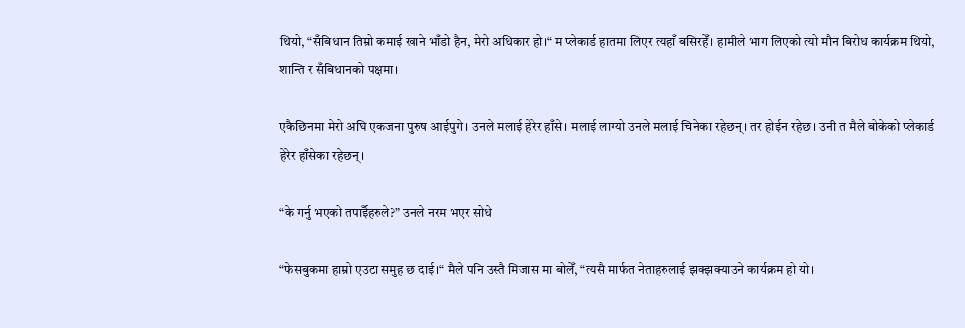थियो, “सँबिधान तिम्रो कमाई खाने भाँडो हैन, मेरो अधिकार हो।“ म प्लेकार्ड हातमा लिएर त्यहाँ बसिरहेँ। हामीले भाग लिएको त्यो मौन बिरोध कार्यक्रम थियो, शान्ति र सँबिधानको पक्षमा।

एकैछिनमा मेरो अघि एकजना पुरुष आईपुगे। उनले मलाई हेरेर हाँसे। मलाई लाग्यो उनले मलाई चिनेका रहेछन्। तर होईन रहेछ। उनी त मैले बोकेको प्लेकार्ड हेरेर हाँसेका रहेछन्।

“के गर्नु भएको तपाईँहरुले?” उनले नरम भएर सोधे

“फेसबुकमा हाम्रो एउटा समुह छ दाई।“ मैले पनि उस्तै मिजास मा बोलेँ, “त्यसै मार्फत नेताहरुलाई झक्झक्याउने कार्यक्रम हो यो।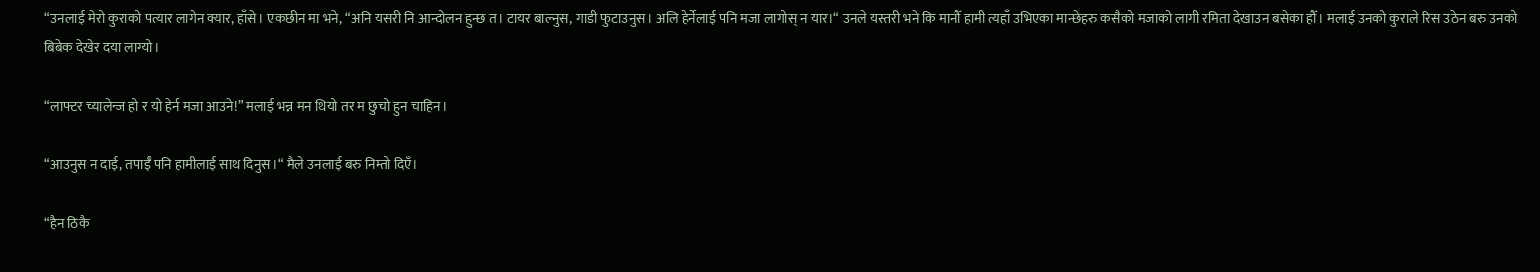“उनलाई मेरो कुराको पत्यार लागेन क्यार, हाँसे। एकछीन मा भने, “अनि यसरी नि आन्दोलन हुन्छ त। टायर बाल्नुस, गाडी फुटाउनुस। अलि हेर्नेलाई पनि मजा लागोस् न यार।“ उनले यस्तरी भने कि मानौँ हामी त्यहाँ उभिएका मान्छेहरु कसैको मजाको लागी रमिता देखाउन बसेका हौँ। मलाई उनको कुराले रिस उठेन बरु उनको बिबेक देखेर दया लाग्यो।

“लाफ्टर च्यालेन्ज हो र यो हेर्न मजा आउने!” मलाई भन्न मन थियो तर म छुचो हुन चाहिन।

“आउनुस न दाई, तपाईँ पनि हामीलाई साथ दिनुस।“ मैले उनलाई बरु निम्तो दिएँ।

“हैन ठिकै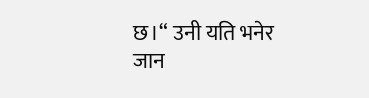छ।“ उनी यति भनेर जान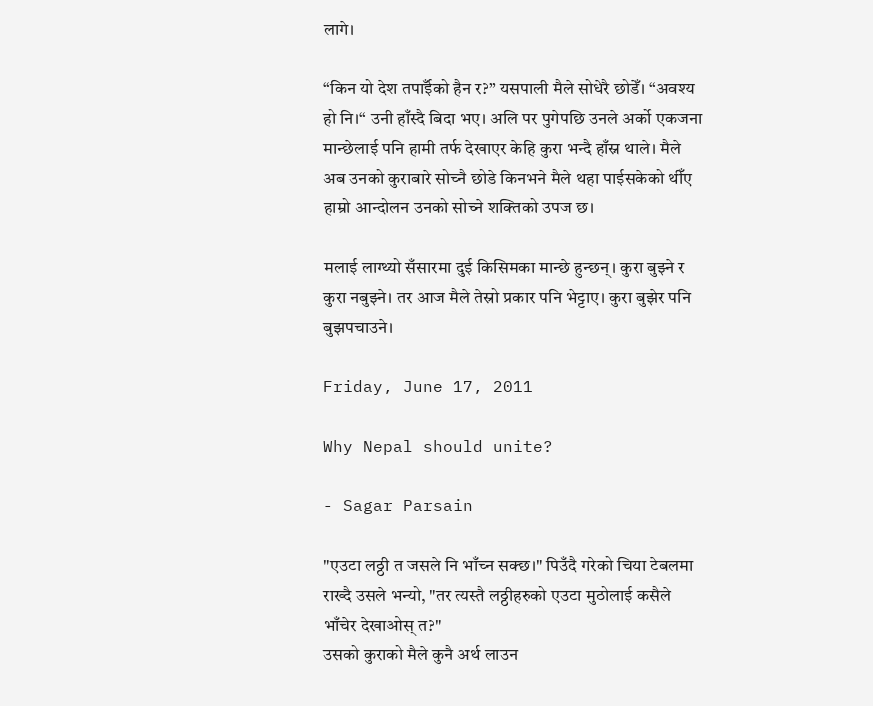लागे।

“किन यो देश तपाईँको हैन र?” यसपाली मैले सोधेरै छोडेँ। “अवश्य हो नि।“ उनी हाँस्दै बिदा भए। अलि पर पुगेपछि उनले अर्को एकजना मान्छेलाई पनि हामी तर्फ देखाएर केहि कुरा भन्दै हाँस्न थाले। मैले अब उनको कुराबारे सोच्नै छोडे किनभने मैले थहा पाईसकेको थीँए हाम्रो आन्दोलन उनको सोच्ने शक्तिको उपज छ।

मलाई लाग्थ्यो सँसारमा दुई किसिमका मान्छे हुन्छन्। कुरा बुझ्ने र कुरा नबुझ्ने। तर आज मैले तेस्रो प्रकार पनि भेट्टाए। कुरा बुझेर पनि बुझपचाउने।

Friday, June 17, 2011

Why Nepal should unite?

- Sagar Parsain

"एउटा लठ्ठी त जसले नि भाँच्न सक्छ।" पिउँदै गरेको चिया टेबलमा राख्दै उसले भन्यो, "तर त्यस्तै लठ्ठीहरुको एउटा मुठोलाई कसैले भाँचेर देखाओस् त?"
उसको कुराको मैले कुनै अर्थ लाउन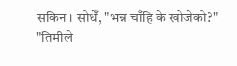सकिन। सोधेँ, "भन्न चाँहि के खोजेको?"
"तिमीले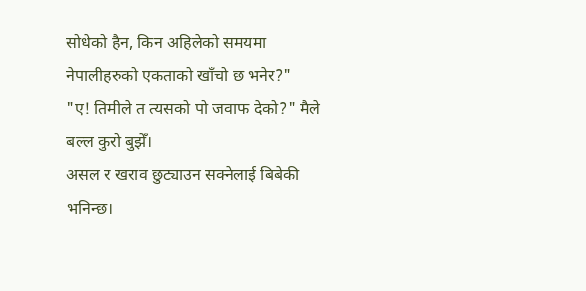सोधेको हैन, किन अहिलेको समयमा नेपालीहरुको एकताको खाँचो छ भनेर?"
"ए! तिमीले त त्यसको पो जवाफ देको?" मैले बल्ल कुरो बुझेँ।
असल र खराव छुट्याउन सक्नेलाई बिबेकी भनिन्छ।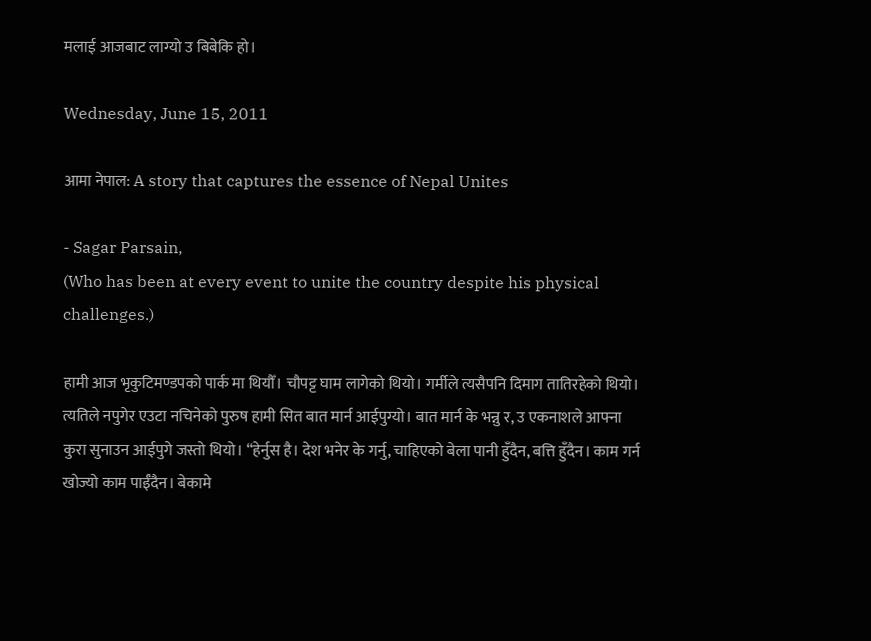मलाई आजबाट लाग्यो उ बिबेकि हो।

Wednesday, June 15, 2011

आमा नेपाल: A story that captures the essence of Nepal Unites

- Sagar Parsain,
(Who has been at every event to unite the country despite his physical challenges.)

हामी आज भृकुटिमण्डपको पार्क मा थियौँ। चौपट्ट घाम लागेको थियो। गर्मीले त्यसैपनि दिमाग तातिरहेको थियो। त्यतिले नपुगेर एउटा नचिनेको पुरुष हामी सित बात मार्न आईपुग्यो। बात मार्न के भन्नु र, उ एकनाशले आफ्ना कुरा सुनाउन आईपुगे जस्तो थियो। “हेर्नुस है। देश भनेर के गर्नु, चाहिएको बेला पानी हुँदैन, बत्ति हुँदैन। काम गर्न खोज्यो काम पाईँदैन। बेकामे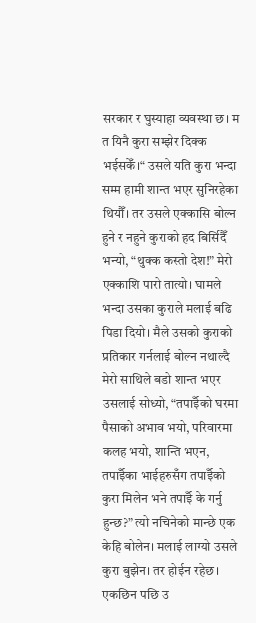सरकार र घुस्याहा व्यवस्था छ। म त यिनै कुरा सम्झेर दिक्क भईसकेँ।“ उसले यति कुरा भन्दा सम्म हामी शान्त भएर सुनिरहेका थियौँ। तर उसले एक्कासि बोल्न हुने र नहुने कुराको हद बिर्सिदैँ भन्यो, “थुक्क कस्तो देश!” मेरो एक्काशि पारो तात्यो। घामले भन्दा उसका कुराले मलाई बढि पिडा दियो। मैले उसको कुराको प्रतिकार गर्नलाई बोल्न नथाल्दै मेरो साथिले बडो शान्त भएर उसलाई सोध्यो, “तपाईँको घरमा पैसाको अभाव भयो, परिवारमा कलह भयो, शान्ति भएन, तपाईँका भाईहरुसँग तपाईँको कुरा मिलेन भने तपाईँ के गर्नु हुन्छ?” त्यो नचिनेको मान्छे एक केहि बोलेन। मलाई लाग्यो उसले कुरा बुझेन। तर होईन रहेछ। एकछिन पछि उ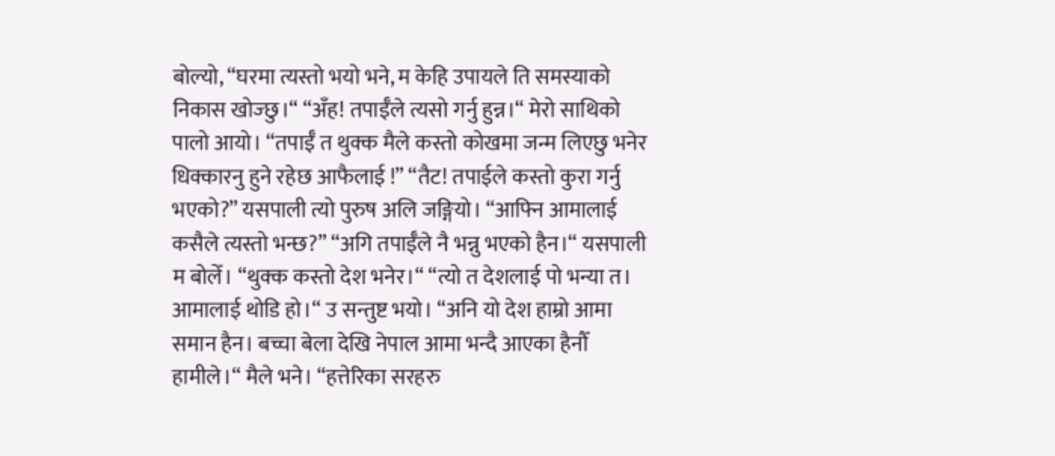बोल्यो, “घरमा त्यस्तो भयो भने, म केहि उपायले ति समस्याको निकास खोज्छु।“ “अँह! तपाईँले त्यसो गर्नु हुन्न।“ मेरो साथिको पालो आयो। “तपाईँ त थुक्क मैले कस्तो कोखमा जन्म लिएछु भनेर धिक्कारनु हुने रहेछ आफैलाई !” “तैट! तपाईले कस्तो कुरा गर्नु भएको?” यसपाली त्यो पुरुष अलि जङ्गियो। “आफ्नि आमालाई कसैले त्यस्तो भन्छ?” “अगि तपाईँले नै भन्नु भएको हैन।“ यसपाली म बोलेँ। “थुक्क कस्तो देश भनेर।“ “त्यो त देशलाई पो भन्या त। आमालाई थोडि हो।“ उ सन्तुष्ट भयो। “अनि यो देश हाम्रो आमा समान हैन। बच्चा बेला देखि नेपाल आमा भन्दै आएका हैनौँ हामीले।“ मैले भने। “हत्तेरिका सरहरु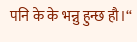पनि के के भन्नु हुन्छ हौ।“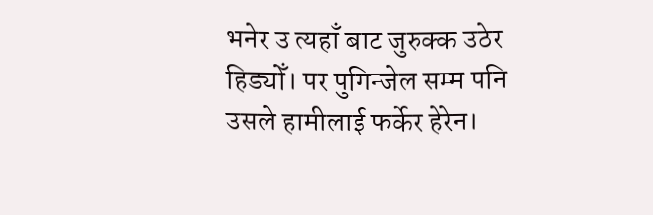भनेर उ त्यहाँ बाट जुरुक्क उठेर हिड्योँ। पर पुगिन्जेल सम्म पनि उसले हामीलाई फर्केर हेरेन।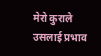मेरो कुराले उसलाई प्रभाव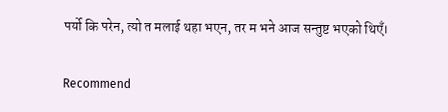पर्यो कि परेन, त्यो त मलाई थहा भएन, तर म भने आज सन्तुष्ट भएको थिएँ।

Recommend